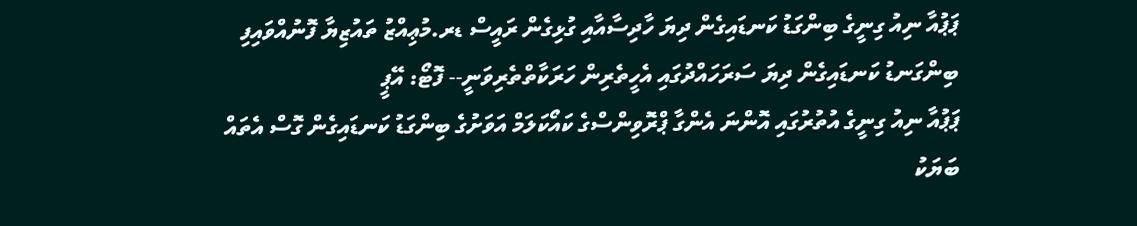ޕަޕުއާ ނިއު ގިނީގެ ބިންގަޑު ކަނޑައިގެން ދިޔަ ހާދިސާއާއި ގުޅިގެން ރައީސް ޑރ.މުޢިއްޒު ތައުޒިޔާ ފޮނުއްވައިފި
ބިންގަނޑު ކަނޑައިގެން ދިޔަ ސަރަހައްދުގައި އެހީތެރިން ހަރަކާތްތެރިވަނީ-- ފޮޓޯ: އޭޕީ
ޕަޕުއާ ނިއު ގިނީގެ އުތުރުގައި އޮންނަ އެންގާ ޕްރޮވިންސްގެ ކައޯކަލަމް އަވަށުގެ ބިންގަޑު ކަނޑައިގެން ގޮސް އެތައް ބަޔަކު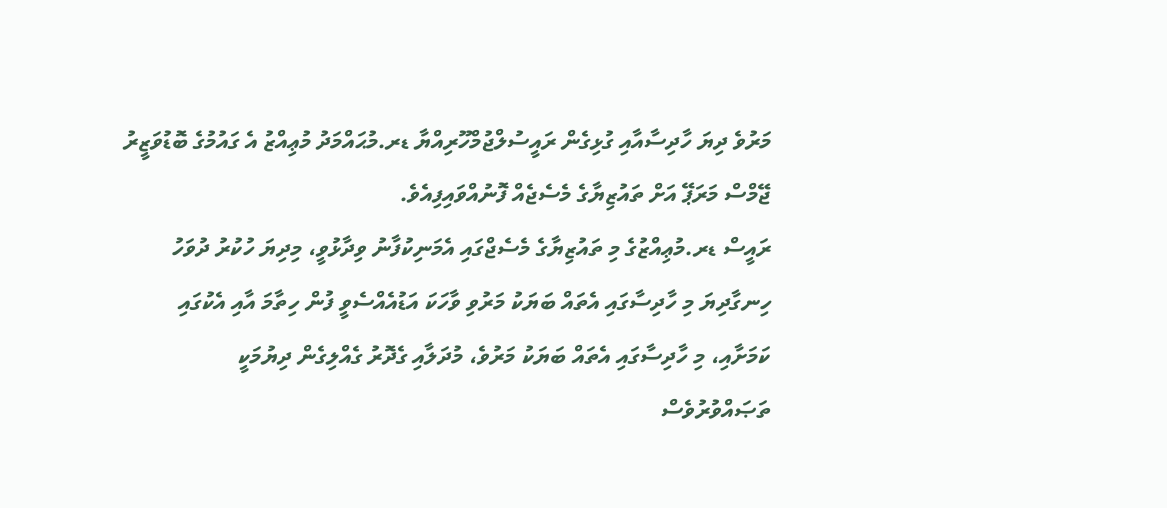މަރުވެ ދިޔަ ހާދިސާއާއި ގުޅިގެން ރައީސުލްޖުމްހޫރިއްޔާ ޑރ.މުޙައްމަދު މުޢިއްޒު އެ ގައުމުގެ ބޮޑުވަޒީރު ޖޭމްސް މަރަޕޭ އަށް ތައުޒިޔާގެ މެސެޖެއް ފޮނުއްވައިފިއެވެ.
ރައީސް ޑރ.މުޢިއްޒުގެ މި ތައުޒިޔާގެ މެސެޖްގައި އެމަނިކުފާނު ވިދާޅުވީ، މިދިޔަ ހުކުރު ދުވަހު ހިނގާދިޔަ މި ހާދިސާގައި އެތައް ބަޔަކު މަރުވި ވާހަކަ އަޑުއެއްސެވީ ފުން ހިތާމަ އާއި އެކުގައި ކަމަށާއި، މި ހާދިސާގައި އެތައް ބަޔަކު މަރުވެ، މުދަލާއި ގެދޮރު ގެއްލިގެން ދިޔުމަކީ ތަޞައްވުރުވެސް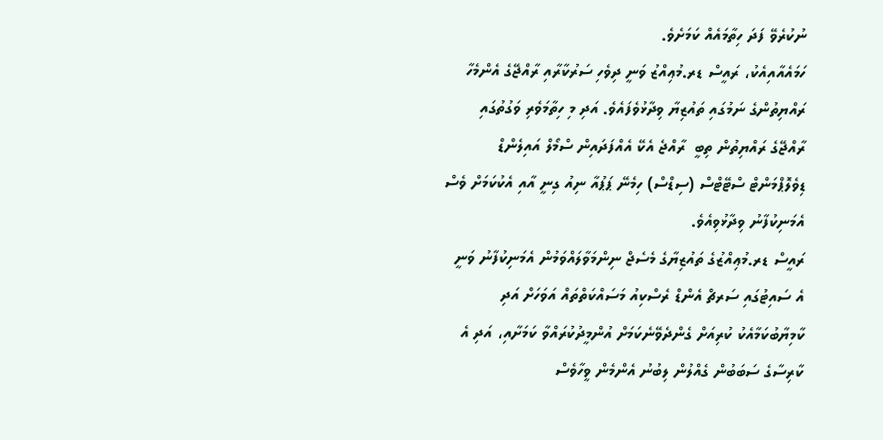ނުކުރެވޭ ފަދަ ހިތާމައެއް ކަމަށެވެ.
ހަމައެއާއިއެކު، ރައީސް ޑރ.މުޢިއްޒު ވަނީ ދިވެހި ސަރުކާރާއި ރާއްޖޭގެ އެންމެހާ ރައްޔިތުންގެ ނަމުގައި ތައުޒިޔާ ވިދާޅުވެފައެވެ. އަދި މި ހިތާމަވެރި ވަގުތުގައި ރާއްޖޭގެ ރައްޔިތުން ތިބީ  ރާއްޖެ އެކޭ އެއްފަދައިން ސްމޯލް އައިލެންޑް ޑިވެލޮޕްމަންޓް ސްޓޭޓްސް (ސިޑްސް) ހިމެނޭ ޕަޕުއާ ނިއު ގިނީ އާއި އެކުކަމަށް ވެސް އެމަނިކުފާނު ވިދާޅުވިއެވެ.
ރައީސް ޑރ.މުޢިއްޒުގެ ތައުޒިޔާގެ މެސެޖް ނިންމަވާލައްވަމުން އެމަނިކުފާނު ވަނީ އެ ސައިޓުގައި ސަރޗް އެންޑް ރެސްކިއު މަސައްކަތްތައް އަވަހަށް އަދި ކާމިޔާބުކަމާއެކު ކުރިއަށް ގެންދެވޭނެކަމަށް އުންމީދުކުރައްވާ ކަމަށާއި، އަދި އެ ކާރިސާގެ ސަބަބުން ގެއްލުން ލިބުނު އެންމެން ވީހާވެސް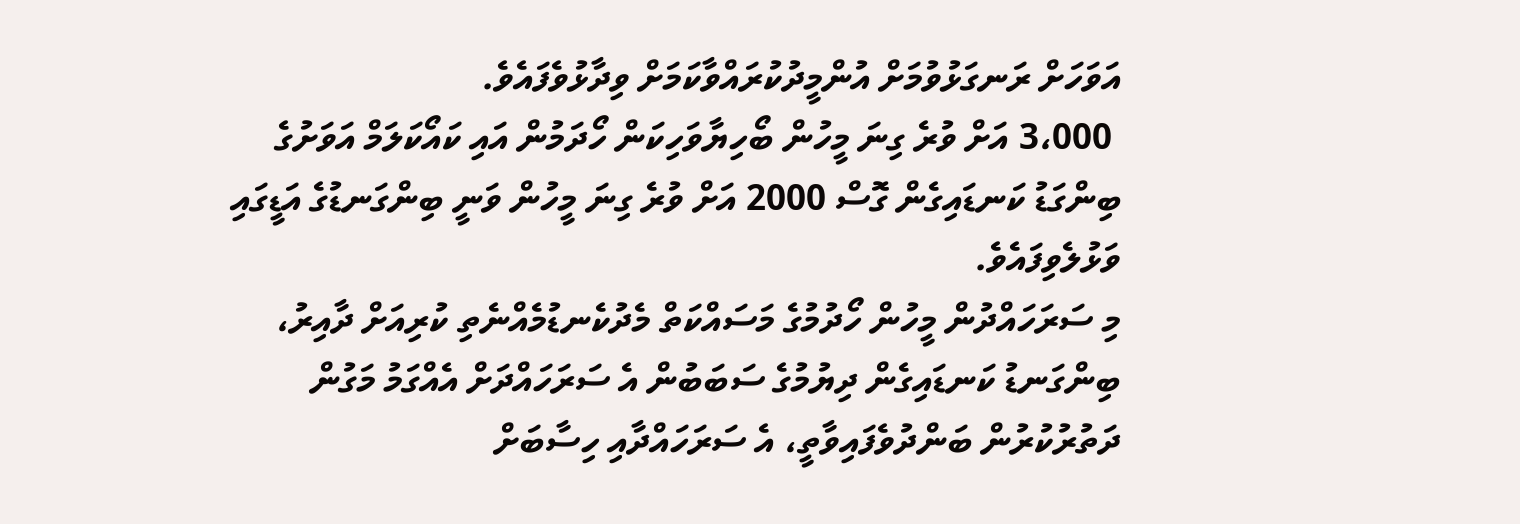އަވަހަށް ރަނގަޅުވުމަށް އުންމީދުކުރައްވާކަމަށް ވިދާޅުވެފައެވެ.
 3،000 އަށް ވުރެ ގިނަ މީހުން ބޯހިޔާވަހިކަން ހޯދަމުން އައި ކައޯކަލަމް އަވަށުގެ ބިންގަޑު ކަނޑައިގެން ގޮސް 2000 އަށް ވުރެ ގިނަ މީހުން ވަނީ ބިންގަނޑުގެ އަޑީގައި ވަޅުލެވިފައެވެ.
މި ސަރަހައްދުން މީހުން ހޯދުމުގެ މަސައްކަތް މެދުކެނޑުމެއްނެތި ކުރިއަށް ދާއިރު، ބިންގަނޑު ކަނޑައިގެން ދިޔުމުގެ ސަބަބުން އެ ސަރަހައްދަށް އެއްގަމު މަގުން ދަތުރުކުރުން ބަންދުވެފައިވާތީ، އެ ސަރަހައްދާއި ހިސާބަށް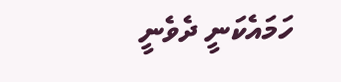ހަމައެކަނީ ދެވެނީ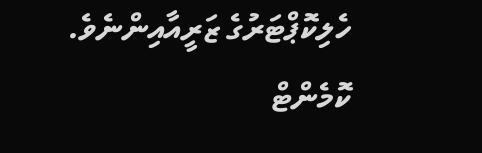ހެލިކޮޕްޓަރުގެ ޒަރީއާއިންނެވެ.
ކޮމެންޓް